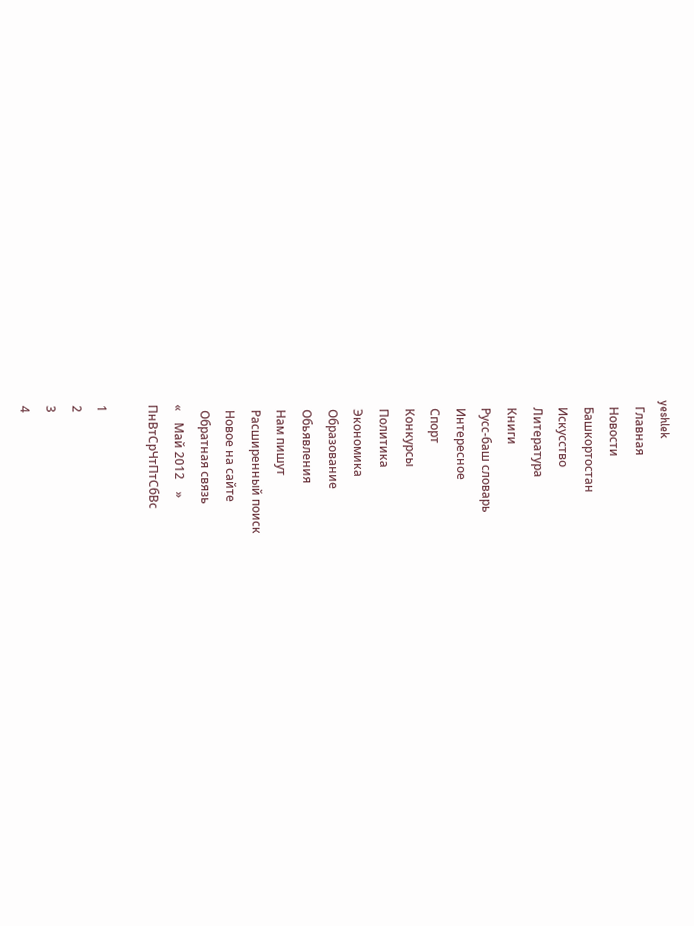yeshlek
  Главная
  Новости
  Башкортостан
  Искусство
  Литература
  Книги
  Русс-баш словарь
  Интересное
  Спорт
  Конкурсы
  Политика
  Экономика
  Образование
  Обьявления
  Нам пишут
  Расширенный поиск
  Новое на сайте
  Обратная связь
«    Май 2012    »
ПнВтСрЧтПтСбВс

1
2
3
4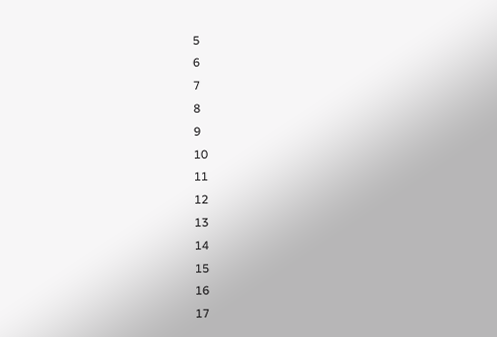5
6
7
8
9
10
11
12
13
14
15
16
17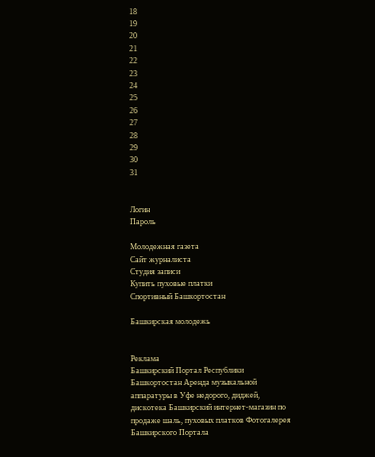18
19
20
21
22
23
24
25
26
27
28
29
30
31


Логин
Пароль

Молодежная газета
Сайт журналиста
Студия записи
Купить пуховые платки
Спортивный Башкортостан

Башкирская молодежь


Реклама
Башкирский Портал Республики Башкортостан Аренда музыкальной аппаратуры в Уфе недорого, диджей, дискотека Башкирский интернет-магазин по продаже шаль, пуховых платков Фотогалерея Башкирского Портала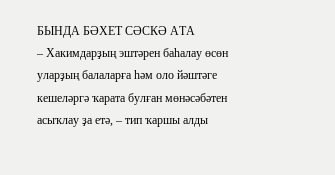БЫНДА БӘХЕТ СӘСКӘ АТА
– Хакимдарҙың эштәрен баhалау өсөн уларҙың балаларға hәм оло йәштәге кешеләргә ҡарата булған мөнәсәбәтен асыҡлау ҙа етә, – тип ҡаршы алды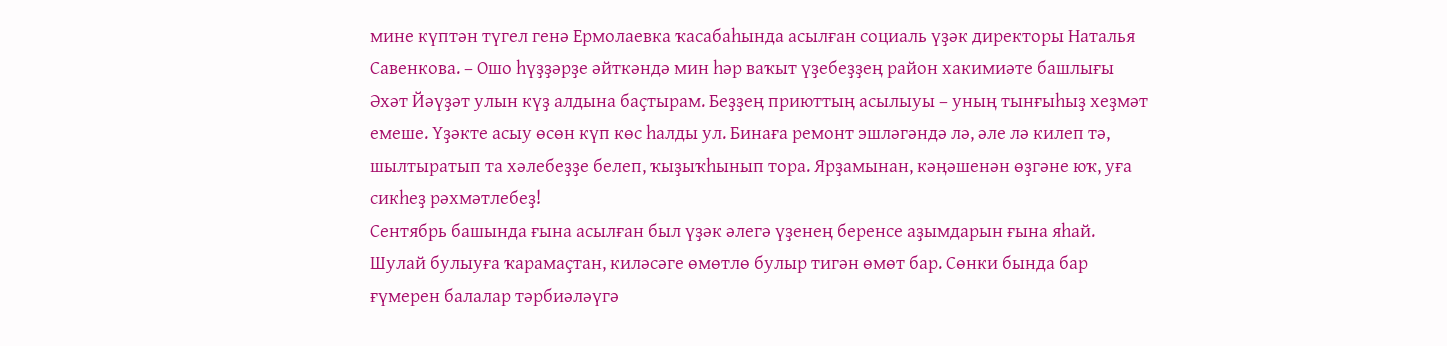мине күптән түгел генә Ермолаевка ҡасабаhында асылған социаль үҙәк директоры Наталья Савенкова. – Ошо hүҙҙәрҙе әйткәндә мин hәр ваҡыт үҙебеҙҙең район хакимиәте башлығы Әхәт Йәүҙәт улын күҙ алдына баҫтырам. Беҙҙең приюттың асылыуы – уның тынғыhыҙ хеҙмәт емеше. Үҙәкте асыу өсөн күп көс hалды ул. Бинаға ремонт эшләгәндә лә, әле лә килеп тә, шылтыратып та хәлебеҙҙе белеп, ҡыҙыҡhынып тора. Ярҙамынан, кәңәшенән өҙгәне юҡ, уға сикhеҙ рәхмәтлебеҙ!
Сентябрь башында ғына асылған был үҙәк әлегә үҙенең беренсе аҙымдарын ғына яhай. Шулай булыуға ҡарамаҫтан, киләсәге өмөтлө булыр тигән өмөт бар. Сөнки бында бар ғүмерен балалар тәрбиәләүгә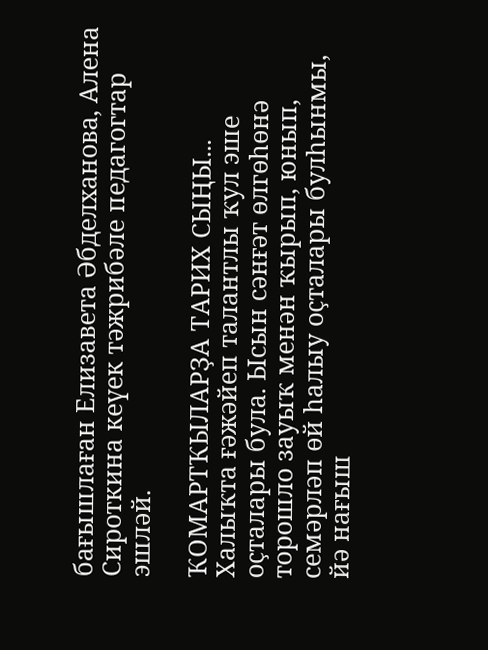бағышлаған Елизавета Әбделханова, Алена Сироткина кеүек тәжрибәле педагогтар эшләй.

ҠОМАРТҠЫЛАРҘА ТАРИХ СЫҢЫ...
Халыҡта ғәжәйеп талантлы ҡул эше оҫталары була. Ысын сәнғәт өлгөhөнә торошло зауыҡ менән ҡырып, юнып, семәрләп өй hалыу оҫталары булhынмы, йә нағыш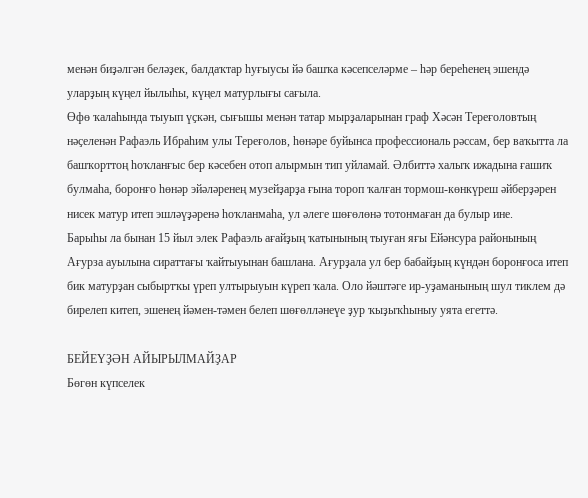менән биҙәлгән беләҙек, балдаҡтар hуғыусы йә башҡа кәсепселәрме – hәр береhенең эшендә уларҙың күңел йылыhы, күңел матурлығы сағыла.
Өфө ҡалаhында тыуып үҫкән, сығышы менән татар мырҙаларынан граф Хәсән Тереғоловтың нәҫеленән Рафаэль Ибраhим улы Тереғолов, hөнәре буйынса профессиональ рәссам, бер ваҡытта ла башҡорттоң hоҡланғыс бер кәсебен отоп алырмын тип уйламай. Әлбиттә халыҡ ижадына ғашиҡ булмаhа, боронғо hөнәр эйәләренең музейҙарҙа ғына тороп ҡалған тормош-көнкүреш әйберҙәрен нисек матур итеп эшләүҙәренә hоҡланмаhа, ул әлеге шөғөлөнә тотонмаған да булыр ине.
Барыhы ла бынан 15 йыл элек Рафаэль ағайҙың ҡатынының тыуған яғы Ейәнсура районының Ағурза ауылына сираттағы ҡайтыуынан башлана. Ағурҙала ул бер бабайҙың күндән боронғоса итеп бик матурҙан сыбыртҡы үреп ултырыуын күреп ҡала. Оло йәштәге ир-уҙаманының шул тиклем дә бирелеп китеп, эшенең йәмен-тәмен белеп шөғөлләнеүе ҙур ҡыҙыҡhыныу уята егеттә.

БЕЙЕҮҘӘН АЙЫРЫЛМАЙҘАР
Бөгөн күпселек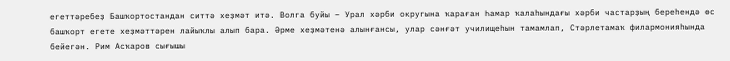егеттәребеҙ Башҡортостандан ситтә хеҙмәт итә. Волга буйы – Урал хәрби округына ҡараған Һамар ҡалаhындағы хәрби частарҙың береhендә өс башҡорт егете хеҙмәттәрен лайыҡлы алып бара. Әрме хеҙмәтенә алынғансы, улар сәнғәт училищеhын тамамлап, Стәрлетамаҡ филармонияhында бейегән. Рим Асҡаров сығышы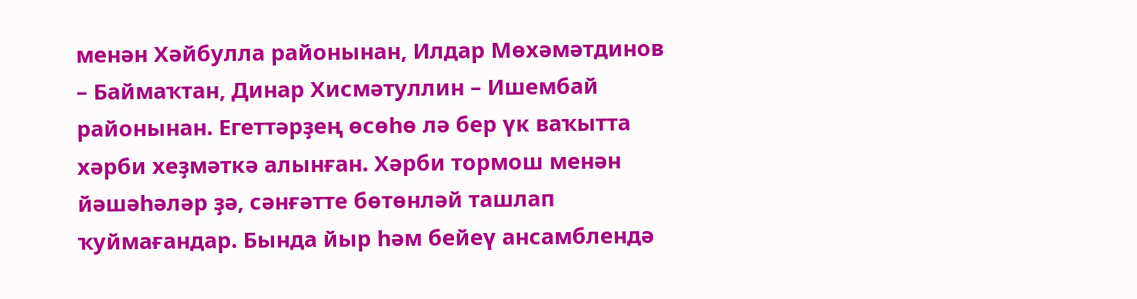менән Хәйбулла районынан, Илдар Мөхәмәтдинов – Баймаҡтан, Динар Хисмәтуллин – Ишембай районынан. Егеттәрҙең өсөhө лә бер үк ваҡытта хәрби хеҙмәткә алынған. Хәрби тормош менән йәшәhәләр ҙә, сәнғәтте бөтөнләй ташлап ҡуймағандар. Бында йыр hәм бейеү ансамблендә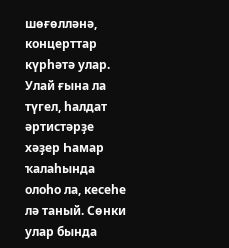шөғөлләнә, концерттар күрhәтә улар. Улай ғына ла түгел, hалдат әртистәрҙе хәҙер Һамар ҡалаhында олоhо ла, кесеhе лә таный. Сөнки улар бында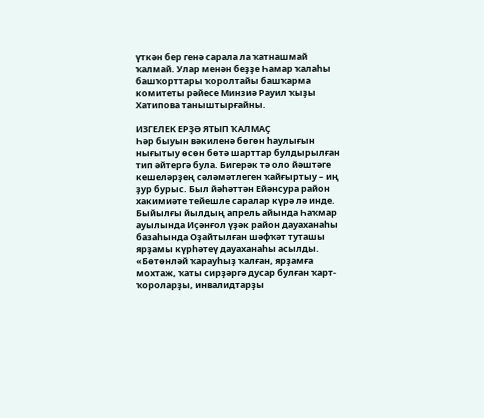үткән бер генә сарала ла ҡатнашмай ҡалмай. Улар менән беҙҙе Һамар ҡалаhы башҡорттары ҡоролтайы башҡарма комитеты рәйесе Минзиә Рауил ҡыҙы Хатипова таныштырғайны.

ИЗГЕЛЕК ЕРҘӘ ЯТЫП ҠАЛМАҪ
Һәр быуын вәкиленә бөгөн hаулығын нығытыу өсөн бөтә шарттар булдырылған тип әйтергә була. Бигерәк тә оло йәштәге кешеләрҙең сәләмәтлеген ҡайғыртыу – иң ҙур бурыс. Был йәhәттән Ейәнсура район хакимиәте тейешле саралар күрә лә инде. Быйылғы йылдың апрель айында Һаҡмар ауылында Иҫәнғол үҙәк район дауаханаhы базаhында Оҙайтылған шәфҡәт туташы ярҙамы күрhәтеү дауаханаhы асылды. «Бөтөнләй ҡарауhыҙ ҡалған, ярҙамға мохтаж, ҡаты сирҙәргә дусар булған ҡарт-ҡороларҙы, инвалидтарҙы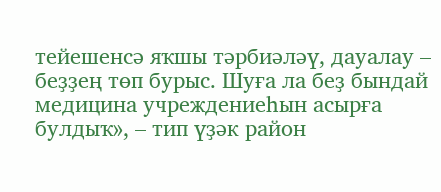тейешенсә яҡшы тәрбиәләү, дауалау – беҙҙең төп бурыс. Шуға ла беҙ бындай медицина учреждениеhын асырға булдыҡ», – тип үҙәк район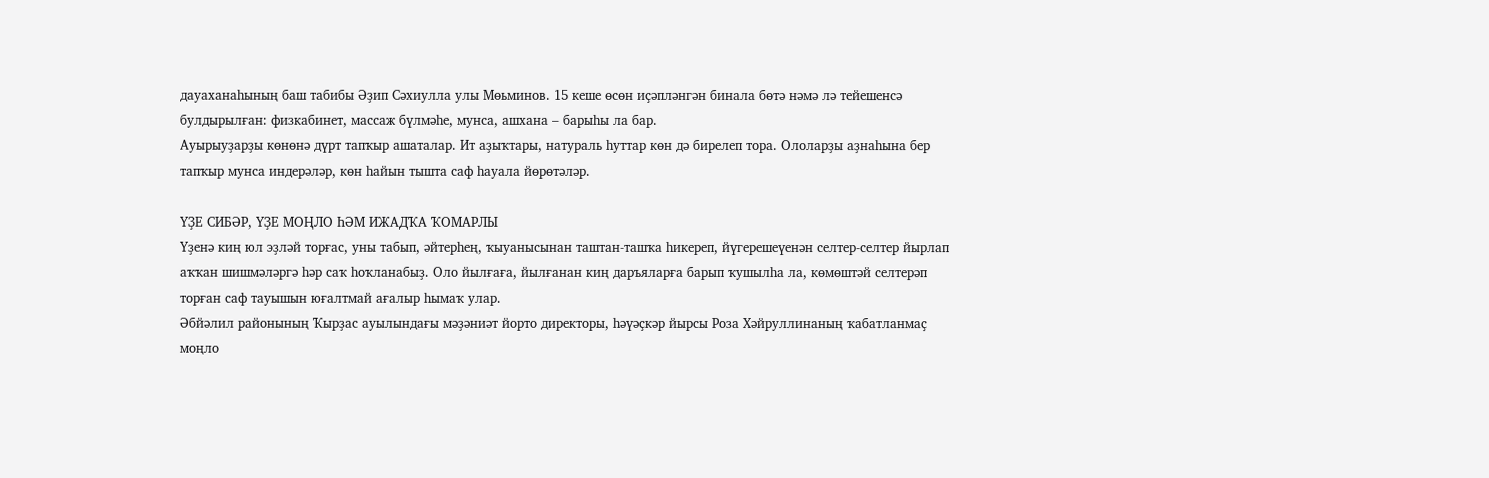дауаханаhының баш табибы Әҙип Сәхиулла улы Мөьминов. 15 кеше өсөн иҫәпләнгән бинала бөтә нәмә лә тейешенсә булдырылған: физкабинет, массаж бүлмәhе, мунса, ашхана – барыhы ла бар.
Ауырыуҙарҙы көнөнә дүрт тапҡыр ашаталар. Ит аҙыҡтары, натураль hуттар көн дә бирелеп тора. Ололарҙы аҙнаhына бер тапҡыр мунса индерәләр, көн hайын тышта саф hауала йөрөтәләр.

ҮҘЕ СИБӘР, ҮҘЕ МОҢЛО ҺӘМ ИЖАДҠА ҠОМАРЛЫ
Үҙенә киң юл эҙләй торғас, уны табып, әйтерhең, ҡыуанысынан таштан-ташҡа hикереп, йүгерешеүенән селтер-селтер йырлап аҡҡан шишмәләргә hәр саҡ hоҡланабыҙ. Оло йылғаға, йылғанан киң даръяларға барып ҡушылhа ла, көмөштәй селтерәп торған саф тауышын юғалтмай ағалыр hымаҡ улар.
Әбйәлил районының Ҡырҙас ауылындағы мәҙәниәт йорто директоры, hәүәҫкәр йырсы Роза Хәйруллинаның ҡабатланмаҫ моңло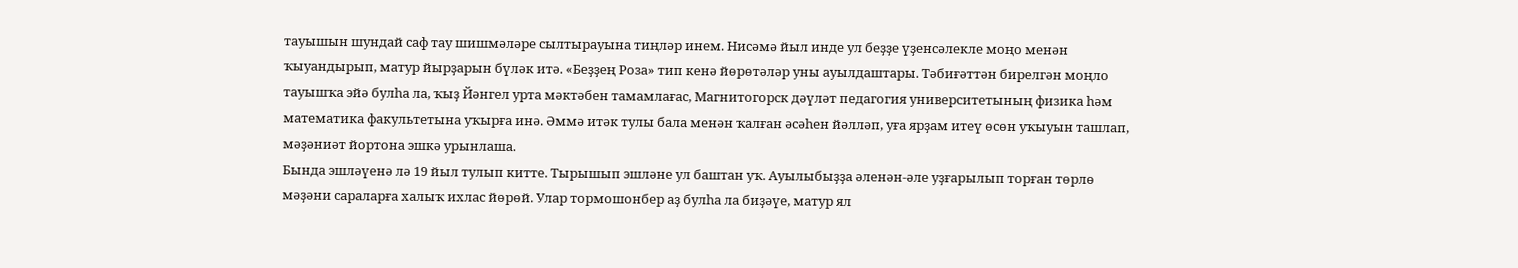тауышын шундай саф тау шишмәләре сылтырауына тиңләр инем. Нисәмә йыл инде ул беҙҙе үҙенсәлекле моңо менән ҡыуандырып, матур йырҙарын бүләк итә. «Беҙҙең Роза» тип кенә йөрөтәләр уны ауылдаштары. Тәбиғәттән бирелгән моңло тауышҡа эйә булhа ла, ҡыҙ Йәнгел урта мәктәбен тамамлағас, Магнитогорск дәүләт педагогия университетының физика hәм математика факультетына уҡырға инә. Әммә итәк тулы бала менән ҡалған әсәhен йәлләп, уға ярҙам итеү өсөн уҡыуын ташлап, мәҙәниәт йортона эшкә урынлаша.
Бында эшләүенә лә 19 йыл тулып китте. Тырышып эшләне ул баштан уҡ. Ауылыбыҙҙа әленән-әле уҙғарылып торған төрлө мәҙәни сараларға халыҡ ихлас йөрөй. Улар тормошонбер аҙ булhа ла биҙәүе, матур ял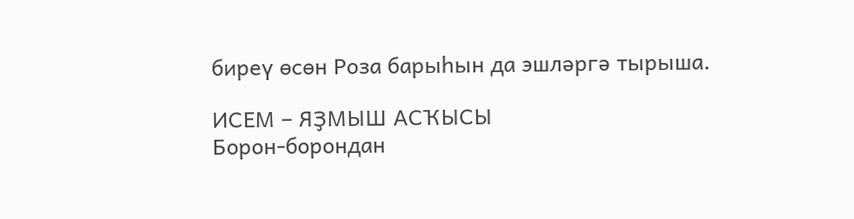биреү өсөн Роза барыhын да эшләргә тырыша.

ИСЕМ – ЯҘМЫШ АСҠЫСЫ
Борон-борондан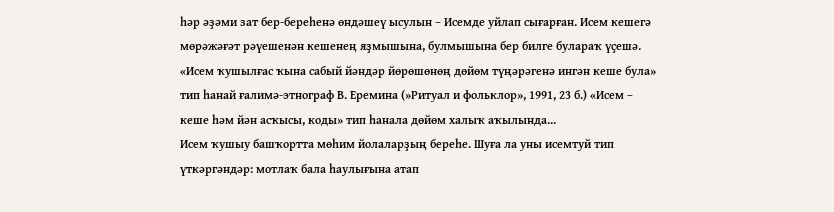hәр әҙәми зат бер-береhенә өндәшеү ысулын – Исемде уйлап сығарған. Исем кешегә мөрәжәғәт рәүешенән кешенең яҙмышына, булмышына бер билге булараҡ үҫешә. «Исем ҡушылғас ҡына сабый йәндәр йөрөшөнөң дөйөм түңәрәгенә ингән кеше була» тип hанай ғалимә-этнограф В. Еремина (»Ритуал и фольклор», 1991, 23 б.) «Исем – кеше hәм йән асҡысы, коды» тип hанала дөйөм халыҡ аҡылында...
Исем ҡушыу башҡортта мөhим йолаларҙың береhе. Шуға ла уны исемтуй тип үткәргәндәр: мотлаҡ бала hаулығына атап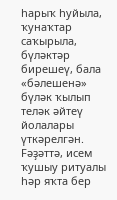hарыҡ hуйыла, ҡунаҡтар саҡырыла, бүләктәр бирешеү, бала «бәлешенә» бүләк ҡылып теләк әйтеү йолалары үткәрелгән. Fәҙәттә, исем ҡушыу ритуалы hәр яҡта бер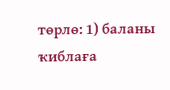төрлө: 1) баланы ҡиблаға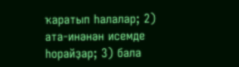ҡаратып hалалар; 2) ата-инәнән исемде hорайҙар; 3) бала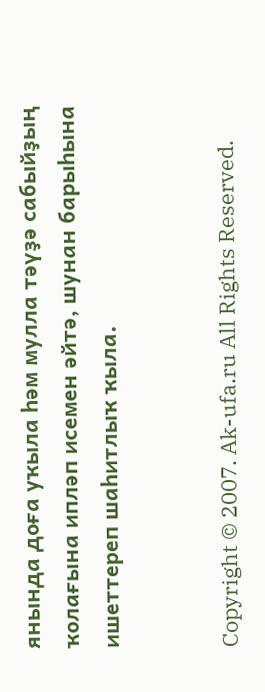янында доға уҡыла hәм мулла тәүҙә сабыйҙың ҡолағына ипләп исемен әйтә, шунан барыhына ишеттереп шаhитлыҡ ҡыла.


Copyright © 2007. Ak-ufa.ru All Rights Reserved.